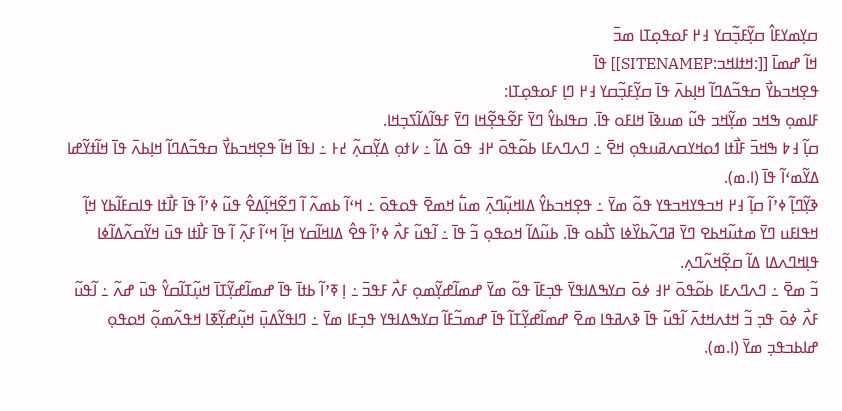ߛߌ߲ߘߌߓߊ߮ ߛߌ߲߬ߓߏ߲߬ߛߌ ߃߂ ߓߋߟߋ߲ߠߊ ߘߏ߫
ߞߊ߬ ߝߘߊ߫ [[:ߞߙߊߞߏ:SITENAMEP]] ߟߊ߫
ߟߐ߲ߞߏߕߌ߯ ߛߟߏ߬ߡߣߊ߬ ߞߊ߲ߕߍ߫ ߟߊ߫ ߛߌ߲߬ߓߏ߲߬ߛߌ ߃߂ ߣߊ߲ ߓߋߟߋ߲ߠߊ:
ߓߊߘߋ߲ ߒߞߏ ߘߌ߲߬ߞߏ ߟߎ߬ ߘߎߢߊ߫ ߞߊߓߋ ߟߊ߫. ߛߟߊߕߌ߮ ߣߌ߫ ߓߐ߬ߟߐ߲߬ߞߊ ߣߌ߫ ߓߟߊ߬ߡߊ߬ߖߏ߲ߞߊ.
ߛߊ߲߬ ߃߈ ߒߞߏ߫ ߓߊ߯ߙߊ ߗߋߞߌߛߍߥߎߟߋ߲ ߞߐ߫ ߸ ߣߍߣߍߓߊ ߕߋ߬ߟߋ߫ ߂߃ ߟߋ߫ ߡߊ߬ ߸ ߇ߙߋ߲ ߡߌ߲߬ߛߍ߲߬ ߄߅ ߸ ߊߟߊ߫ ߞߊ߬ ߟߐ߲ߞߏߕߌ߯ ߛߟߏ߬ߡߣߊ߬ ߞߊ߲ߕߍ߫ ߟߊ߫ ߞߊ߬ߙߌ߬ߝߊ ߡߌ߬ߘߵߊ߬ ߟߊ߫ (ߊ.ߘ).
ߢߌ߲߬ߣߊ߲߬ ߦߴߊ߬ ߛߊ߲߬ ߃߂ ߞߏߟߌߞߏߟߌ ߟߋ߬ ߘߌ߫ ߸ ߟߐ߲ߞߏߕߌ߮ ߡߊߞߎ߲߬ߣߍ߲߫ ߘߎ߱ ߞߘߐ߫ ߟߋߟߋ߫ ߸ ߞߵߊ߬ ߕߘߍ߬ ߊ߬ ߣߐ߬ߞߊ߲߬ߡߐ߮ ߟߎ߬ ߦߴߊ߬ ߟߊ߫ ߓߊ߯ߙߊ ߟߊߛߓߊ߬ߕߌ ߞߊ߲߬ ߞߟߊߓߎ ߣߌ߫ ߘߙߎ߬ߞߕߐ ߣߌ߫ ߥߣߍ߬ߕߌ߰ߦߊ ߖߊ߯ߕߋ ߟߊ߫. ߕߎ߬ߡߊ߬ ߞߋߟߋ߲ ߏ߬ ߟߊ߫ ߸ ߊ߬ߟߎ߬ ߓߍ߯ ߦߴߊ߬ ߟߐ߮ ߡߊߞߊ߬ߛߌ ߞߊ߲߬ ߞߵߊ߬ ߓߍ߲߬ ߊ߬ ߟߊ߫ ߓߊ߯ߙߊ ߟߎ߫ ߞߌ߬ߛߍ߬ߡߊ߬ߦߊ ߟߊ߲ߞߣߍߡߊ ߡߊ߬ ߛߐ߲߬ߞߍ߬ߣߍ߲.
ߏ߬ ߘߐ߫ ߸ ߣߍߣߍߓߊ ߕߋ߬ߟߋ߫ ߂߃ ߦߋ߫ ߛߌߒߡߊߟߌ߫ ߟߏ߲ߓߊ߫ ߟߋ߬ ߘߌ߫ ߝߘߊ߬ߝߌ߲߬ߘߋ߲ ߓߍ߯ ߓߟߏ߫ ߸ ߊ߲ ߧߴߊ߬ ߕߙߊ߫ ߟߊ߫ ߝߘߊ߬ߝߌ߲߬ߠߊ߫ ߞߎ߲߬ߠߊ߬ߛߌ߮ ߟߎ߫ ߝߍ߬ ߸ ߊ߬ߟߎ߬ ߓߍ߯ ߦߋ߫ ߟߏ߲ ߏ߬ ߞߙߍߞߙߍ߫ ߊ߬ߟߎ߬ ߟߊ߫ ߢߍߥߟߊ ߘߐ߫ ߝߘߊ߬ߝߌ߲߬ߠߊ߬ ߟߊ߫ ߝߘߏ߬ߓߊ߬ ߛߌߒߡߊߟߌ ߟߏ߲ߓߊ ߘߌ߫ ߸ ߣߊߟߌ߬ߡߎ߲߫ ߞߎ߲߬ߝߌ߲߬ߧߊ ߞߟߍ߬ߘߋ߲߬ ߞߋߟߋ߲ ߝߊߕߏߟߏ߲ ߘߌ߫ (ߊ.ߘ).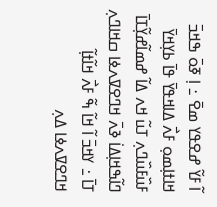ߊ߬ ߓߌ߬ ߝߐߟߌ ߘߐ߫ ߸ ߊ߲ ߧߋ߫ ߒߞߏ߫ ߞߊߙߊ߲ߘߋ߲ ߓߍ߯ ߡߊߞߟߌ߫ ߟߊ߫ ߕߌ߲ߞߌ߫ ߓߎ߰ߓߎ߰ߣߍ߲ ߠߎ߬ ߞߍ ߡߊ߬ ߝߘߊ߬ߝߌ߲߬ߠߊ߫ ߣߊ߬ߒߞߊ߲ߡߊ߭ ߢߍ߫ ߞߣߐߜߍߦߊ ߛߞߊߣߍ߲ ߠߊ߫ ߸ ߌߞߏ߫ ߊ߬ ߞߊ߬ ߒ߬ ߓߍ߯ ߞߊ߬ߙߊ߲߬ ߞߣߐߜߍߦߊ ߡߍ߲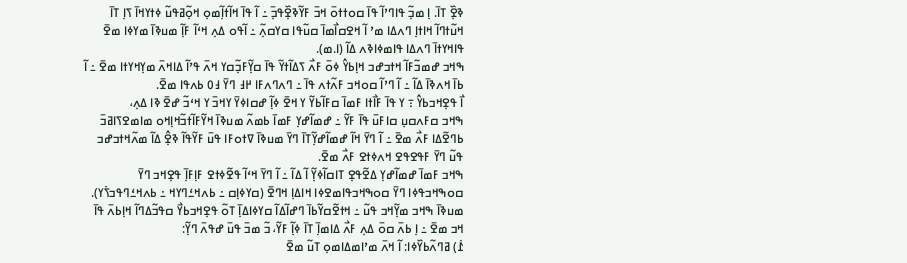ߢߐ߲߰ ߠߊ߫. ߊ߲ ߘߏ߲߬ ߟߊߣߴߊ߬ ߟߊ߫ ߛߋߙߙߋ߫ ߞߏ߫ ߓߌ߬ߢߐ߲߰ߟߏ߲߫ ߸ ߊ߬ ߟߊ߫ ߞߊ߬ߙߊ߲߬ߘߋ߲ ߞߋ߲߬ߥߟߎ߬ ߦߙߌߞߊ߫ ߖߊ߲ ߠߊ߫ ߞߎ߬ߙߣߊ߬ ߞߊߙߊ߲ ߣߍߡߊ ߘߴ ߊ߬ ߞߐߛߊ߯ߘߊ߫ ߛߎ߬ߟߊ ߛߌߛߍ߲߬ ߸ ߊ߬ߟߋ ߡߍ߲ ߞߵߊ߬ ߓߊ߲߬ ߘߎߢߊ߫ ߘߌߦߊ ߘߐ߫ ߟߊߞߌߙߊ߫ ߣߍߡߊ ߟߊߘߦߊߢߍ ߡߊ߬ (ߊ.ߘ).
ߒߞߏ ߝߘߏ߬ߓߊ߬ ߞߙߏߝߏ ߞߊ߲ߕߌ߮ ߦߋ߫ ߓߍ߯ ߖߡߊ߬ߙߌ߬ ߟߊ߫ ߛߌ߲߬ߓߏ߲߬ߛߌ ߞߍ߫ ߟߴߊ߬ ߡߊߞߍ߫ ߘߌ߲ߞߌߙߊ ߘߐ߫ ߸ ߊ߬ ߕߊ߫ ߞߍߢߊ߫ ߡߊ߬ ߸ ߊ߬ ߣߴߊ߬ ߛߋߞߏ ߓߍ߬ߙߍ ߟߊ߫ ߸ ߣߍߣߍߓߊ ߂߃ ߣߌ߫ ߃߀ ߕߍߟߊ ߘߐ߫.
ߊ߯ ߟߐ߲ߞߏߕߌ߮ ߹ ߌ ߟߊ߫ ߓߊ߯ߙߊ ߓߘߊ߫ ߛߓߊ߬ߕߌ߬ ߌ ߞߐ߫ ߦߊ߲߬ ߝߛߊߦߌ߫ ߌߞߏ߫ ߌ ߞߵߏ߬ ߝߐ߫ ߢߊ ߡߍ߲،
ߒߞߏ ߛߓߍߛߎ߲ ߛߊߓߎ߫ ߟߊ߫ ߓߌ߬ ߸ ߝߘߊ߬ߝߌ߲ ߓߘߊ߫ ߕߘߍ߬ ߘߎߢߊ߫ ߞߌ߬ߓߊ߬ߙߏ߬ߞߊ߲ߞߋ ߘߊߘߐߖߊߥߏ߫ ߕߣߐ߬ߡߊ ߓߍ߯ ߘߐ߫ ߸ ߊ߬ ߣߌ߫ ߞߊ߬ ߝߘߊ߬ߝߌ߲߬ߠߊ߫ ߣߌ߫ ߘߎߢߊ߫ ߜߙߋߓߊ ߟߎ߫ ߓߌ߬ߟߊ߬ ߢߐ߲߮ ߡߊ߬ ߘߍ߬ߞߙߏߝߏ ߟߎ߬ ߣߌ߫ ߓߟߐߟߐ ߞߍߦߙߐ ߓߍ߯ ߘߐ߫.
ߒߞߏ ߓߘߊ߫ ߝߘߊ߬ߝߌ߲ ߡߐ߬ߟߐ߲ ߠߊߛߊ߬ߦߌ߲߬ ߊ߬ ߡߊ߬ ߸ ߊ߬ ߣߌ߫ ߞߵߊ߬ ߟߐ߬ߦߙߐ ߓߊ߲ߓߊ߲߫ ߟߐ߲ߞߏ ߣߌ߫ ߛߋߒߞߏߟߦߊ ߣߌ߫ ߛߋߒߞߏߟߊߘߐߦߊ ߞߊߡߊ߲ ߞߣߐ߫ (ߛߌߦߊ߲ߛ ߸ ߕߍߞߑߣߌߞ ߸ ߕߍߞߑߣߟߏߖ߭ߌ). ߘߎߢߊ߫ ߒߞߏ ߘߌ߲߬ߞߏ ߟߎ߬ ߸ ߞߙߐ߬ߛߌ߬ߕߊ߫ ߣߝߊ߬ߡߊ߬ ߛߌߦߊߡߊ߲߫ ߠߋ߬ ߟߐ߲ߞߏߕߌ߯ ߛߟߏ߬ߡߣߊ߬ ߞߊ߲ߕߍ߫ ߟߊ߫ ߞߏ ߘߐ߫ ߸ ߊ߲ ߕߍ߫ ߛߋ߫ ߡߍ߲ ߓߍ߯ ߡߊߘߊ߲߫ ߠߊ߫ ߦߊ߲߬ ߓߌ߬، ߏ߬ ߘߏ߫ ߟߎ߫ ߝߟߍ߫ ߣߌ߲߬:
߁߭) ߥߣߍ߬ߕߌ߰ߦߊ: ߊ߬ ߞߍ߫ ߘߴߊߘߡߊߘߋ߲ ߠߎ߬ ߘߐ߫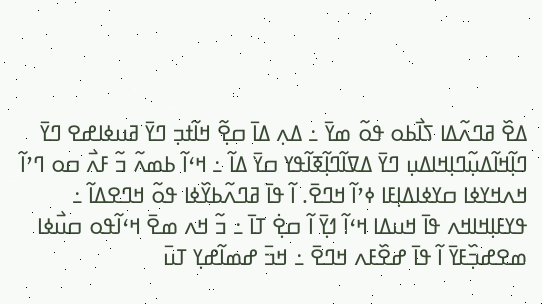ߡߐ߰ ߥߣߍ߬ߡߊ ߖߊ߯ߕߋ ߟߋ߬ ߘߌ߫ ߸ ߡߍ߲ ߡߊ߫ ߛߐ߲߬ ߞߊ߬ߙߏ߲ ߣߌ߫ ߥߎߦߊߝߐ ߣߌ߫ ߣߊ߲߬ߞߊ߬ߡߎ߲߬ߣߊ߲ߞߊߡߎ߲ ߣߌ߫ ߡߜߊ߬ߣߊ߲߬ߧߊ߬ߟߌ ߛߌ߫ ߡߊ߬ ߸ ߞߵߊ߬ ߕߘߍ߬ ߏ߬ ߓߍ߯ ߛߋ ߣߴߊ߬ ߞߍߞߌߦߊ ߛߌߦߊߡߊ߲ߓߊ ߦߴߊ߬ ߞߣߐ߫. ߊ߬ ߟߊ߫ ߥߣߍ߬ߕߌ߰ߦߊ ߟߋ߬ ߞߣߐߡߊ߬ ߸ ߟߌߓߊ߲ߞߊߞߍ ߟߊ߫ ߞߎߡߊ ߞߵߊ߬ ߗߌ߲߫ ߊ߬ ߛߐ߲߭ ߠߊ߫ ߸ ߏ߬ ߞߍ ߘߐ߫ ߞߵߊ߬ߟߋ ߛߎ߯ߦߊ ߘߐߝߏ߲߰ߓߌ߫ ߊ߬ ߟߊ߫ ߝߐ߰ߓߍ ߞߣߐ߫ ߸ ߞߏ߫ ߝߘߊ߬ߝߌ߲ ߠߎ߫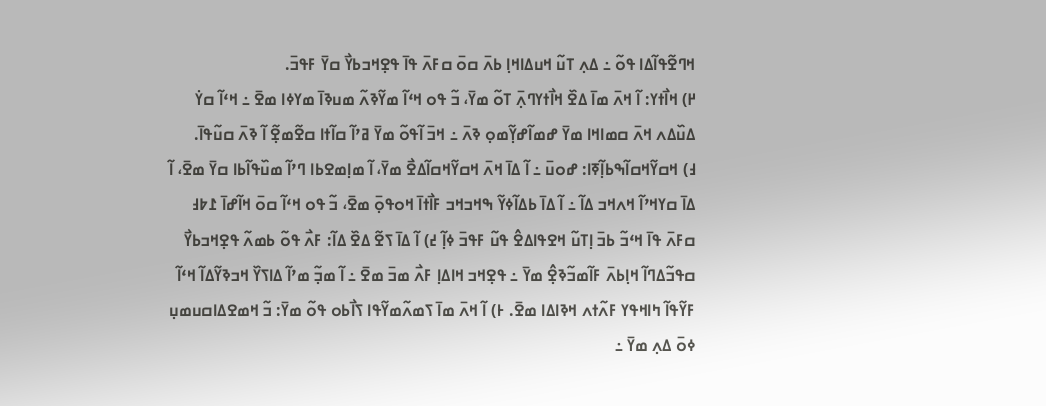ߞߣߐ߬ߟߊ߬ߡߊ ߟߋ߬ ߸ ߡߍ߲ ߠߎ߬ ߞߎߡߊߞߊ߲ ߕߍ߫ ߛߋ߫ ߛߓߍ߫ ߟߊ߫ ߟߐ߲ߞߏߕߌ߯ ߛߌ߫ ߓߟߏ߫.
߂) ߞߊ߯ߙߌ: ߊ߬ ߞߍ߫ ߘߊ߫ ߡߐ߰ ߞߊ߯ߙߌߣߍ߲߫ ߠߋ߬ ߘߌ߫، ߏ߬ ߟߋ ߞߵߊ߬ ߘߌ߬ߢߍ߬ ߘߎߢߊ߫ ߘߌߦߊ ߘߐ߫ ߸ ߞߵߊ߬ ߛߌ߭ ߡߎ߰ߡߍ ߞߍ߫ ߛߘߊߞߊ ߘߌ߫ ߝߘߊ߬ߝߌ߲߬ߘߋ߲ ߢߍ߫ ߸ ߞߏ߫ ߊ߬ߟߋ߬ ߘߌ߫ ߥߴߊ߬ ߛߊ߬ߙߊ ߛߐ߬ߘߐ߲߬ ߊ߬ ߢߍ߫ ߛߎ߬ߟߊ߫.
߃) ߞߛߌ߬ߞߛߊ߬ߒߕߊ߲߬ߧߊ: ߝߋߎ߫ ߸ ߊ߬ ߡߊ߫ ߞߍ߫ ߞߛߌ߬ߞߛߊ߬ߡߐ߯ ߘߌ߫، ߊ߬ ߘߊ߲ߘߐߕߊ ߣߴߊ߬ ߘߎ߰ߟߊ߬ߕߊ ߛߌ߫ ߘߐ߫، ߊ߬ ߡߊ߫ ߛߌߞߴߊ߬ ߞߍߞߏ ߡߊ߬ ߸ ߊ߬ ߡߊ߫ ߕߡߊ߬ߦߌ߬ ߒߞߏߞߏ ߓߊ߯ߙߊ߫ ߞߋߟߋ߲߫ ߘߐ߫، ߏ߬ ߟߋ ߞߵߊ߬ ߛߋ߫ ߞߊ߬ߝߊ߫ ߁߈߃ ߛߓߍ߫ ߟߊ߫ ߞߵߏ߬ ߕߏ߫ ߊ߲ߠߎ߬ ߞߐߟߊߡߐ߮ ߟߎ߬ ߓߟߏ߫ ߦߊ߲߬ ߄) ߊ߬ ߡߊ߫ ߖߐ߬ ߡߐ߰ ߡߊ߬: ߓߍ߯ ߟߋ߬ ߕߘߍ߬ ߟߐ߲ߞߏߕߌ߯ ߛߟߏ߬ߡߣߊ߬ ߞߊ߲ߕߍ߫ ߓߊ߬ߘߏ߬ߢߐ߲߮ ߘߌ߫ ߸ ߟߐ߲ߞߏ ߞߊߡߊ߲ ߓߍ߯ ߘߏ߫ ߘߐ߫ ߸ ߊ߬ ߘߏ߲߬ ߘߴߊ߬ ߡߊߖߌ߰ ߞߏߢߌ߬ߡߊ߬ ߞߵߊ߬ ߓߌ߬ߟߊ߬ ߤߊߞߟߌ ߓߍ߬ߙߍ ߞߢߊߡߊ ߘߐ߫. ߅) ߊ߬ ߞߍ߫ ߘߊ߫ ߖߘߍ߬ߘߌ߬ߟߊ ߖߊ߯ߕߋ ߟߋ߬ ߘߌ߫: ߏ߬ ߞߘߐߡߊߛߎߘߎ߲ ߦߋ߫ ߡߍ߲ ߘߌ߫ ߸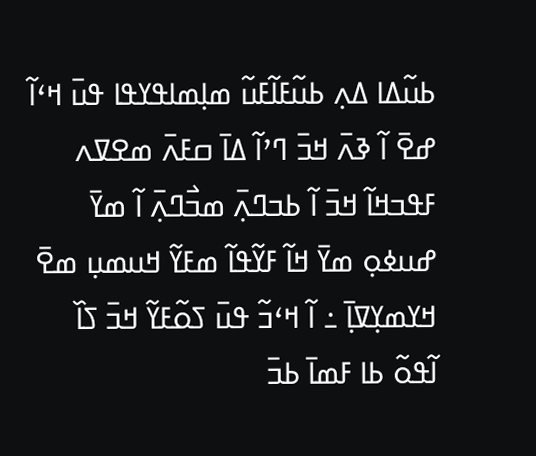ߕߎ߬ߡߊ ߡߍ߲ ߕߎ߬ߓߊ߬ߓߎ߬ ߘߊ߲ߘߊߟߌߟߊ ߟߎ߫ ߞߵߊ߬ ߝߐ߫ ߊ߬ ߢߍ߫ ߞߏ߫ ߣߴߊ߬ ߡߊ߫ ߛߓߍ߫ ߘߐߜߍ ߓߟߏߞߊ߬ ߞߏ߫ ߊ߬ ߕߏߣߍ߲߫ ߘߏ߯ߣߍ߲߫ ߊ߬ ߘߌ߫ ߝߎߦߋ߲ ߘߌ߫ ߞߊ߬ ߓߌ߬ߟߊ߬ ߘߓߌ߬ ߞߎߘߎ߲ ߘߐ߫ ߞߌߘߌ߲ߜߊ߲߫ ߸ ߊ߬ ߞߵߏ߬ ߟߎ߫ ߖߋ߬ߓߌ߬ ߞߏ߫ ߖߊ߰ ߊ߬ߟߋ߬ ߕߊ ߓߘߊ߫ ߕߏ߫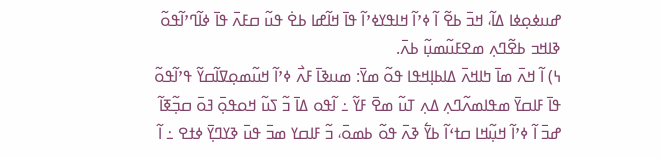ߝߎߦߋ߲ߦߊ ߡߊ߬، ߞߏ߫ ߕߐ߬ ߊ߬ ߦߴߊ߬ ߞߊߟߌߦߴߊ߬ ߟߊ߫ ߞߊ߬ߝߊ ߕߐ߭ ߟߎ߬ ߛߓߍ߫ ߟߊ߫ ߦߊ߬ߣߴߊ߬ߟߋ߬ ߢߊߞߏ ߕߐ߬ߣߍ߲ ߘߐߓߎ߬ߘߎ߲߬ ߕߍ߫.
߆) ߊ߬ ߞߍ߫ ߘߊ߫ ߤߊߞߍ߫ ߡߊߕߊ߲ߞߟߊ ߟߋ߬ ߘߌ߫: ߘߎߢߊ߫ ߓߍ߯ ߦߴߊ߬ ߞߎ߬ߘߋ߲ߜߊ߬ߛߌ߬ ߟߴߊ߬ߟߋ߬ ߟߊ߫ ߓߊߛߌ߫ ߘߟߊߘߍ߬ߣߍ߲ ߡߍ߲ ߠߎ߬ ߘߐ߫ ߓߌ߬ ߸ ߊ߬ߟߋ ߡߊ߫ ߏ߬ ߖߎ߬ ߞߋߟߋ߲߫ ߔߋ߫ ߛߏ߲߬ߧߊ߬ ߝߏ߫ ߊ߬ ߦߴߊ߬ ߞߎ߲߬ߞߊ ߛߙߵߊ߬ ߕߌ߱ ߢߍ߫ ߟߋ߬ ߕߘߋ߫، ߏ߬ ߓߊߛߌ ߘߏ߫ ߟߎ߫ ߢߌߣߌ߲߫ ߦߙߐ ߸ ߊ߬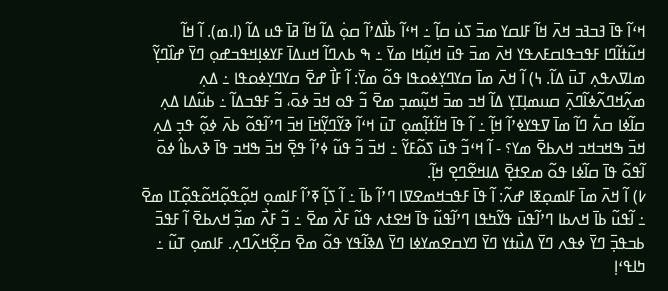ߞߵߊ߬ ߟߊ߫ ߔߏߔߏ ߞߍ߫ ߞߊ߬ ߓߊߛߌ ߘߏ߫ ߖߎ߭ ߛߊ߲߬ ߸ ߞߵߊ߬ ߕߊ߯ߡߴߊ߬ ߛߋ߲߭ ߡߊ߬ ߞߊ߬ ߥߊ߫ ߟߎ ߡߊ߬ (ߊ.ߘ). ߊ߬ ߞߊ߬ ߞߎ߬ߙߊ߬ߣߊ ߓߟߏߟߊߛߓߍߟߌ ߞߍ߫ ߘߏ߫ ߟߎ߫ ߞߎ߲߬ߞߊ ߘߌ߫ ߸ ߒ ߕߍߣߊ߬ ߞߎߡߊ߫ ߓߌߦߊ߲ߞߟߏߝߋ߲ ߣߌ߫ ߝߊ߰ߣߌ߲߬ ߘߊߜߍߟߍ߲ ߠߎ߫ ߡߊ߬. ߆) ߊ߬ ߞߍ߫ ߘߊ߫ ߛߌߣߌ߲ߦߋߟߊ ߟߋ߬ ߘߌ߫: ߊ߬ ߓߊ߯ ߝߐ߫ ߛߌߣߌ߲ߦߋߟߊ ߸ ߡߍ߲ ߘߍ߲߬ߞߣߍ߬ߦߊ߬ߣߍ߲߫ ߛߎߘߊ߲ߠߌ߲ ߡߊ߬ ߞߏ ߘߏ߫ ߞߎ߲߬ߘߏ߲ ߘߐ߫ ߏ߬ ߟߋ ߞߏ߫ ߦߋ߫، ߏ߬ ߓߟߏߡߊ߬ ߸ ߕߎ߬ߡߊ ߡߍ߲ ߛߊ߬ߦߊ ߛߍ߱ ߣߊ߬ ߘߊ߫ ߜߟߌߦߴߊ߬ ߞߊ߲߬ ߸ ߊ߬ ߟߊ߫ ߞߊ߬ߙߊ߲߬ߘߋ߲ ߠߎ߫ ߞߵߊ߬ ߢߌ߬ߣߌ߲߬ߞߊ߫ ߞߏ߫ ߣߴߊ߬ߟߋ߬ ߕߍ߫ ߦߋ߲߬ ߟߏ߲ ߡߍ߲ ߞߏ߫ ߒߞߏߞߏ ߞߍߕߐ߫ ߘߌ؟ - ߊ߬ ߞߵߏ߬ ߟߎ߫ ߖߋ߬ߓߌ߬ ߸ ߞߏ߫ ߏ߬ ߟߎ߬ ߦߴߊ߬ ߟߐ߲߫ ߞߏ߫ ߒߞߏ ߟߊ߫ ߢߍߕߊ߮ ߦߋ߫ ߊ߬ߟߋ߬ ߟߊ߫ ߛߊ߬ߦߊ ߟߋ߬ ߘߐߙߐ߲߫ ߡߊߞߐ߬ߣߐ߲ ߞߊ߲߬.
߇) ߊ߬ ߞߍ߫ ߘߊ߫ ߓߊߘߋ߲ߧߊ ߝߍ߬: ߊ߬ ߟߊ߫ ߓߟߏߞߘߐߜߊ ߣߴߊ߬ ߕߊ߫ ߸ ߊ߬ ߖߊ߲߬ ߧߴߊ߬ ߓߊߘߋ߲ ߞߋ߲߬ߟߋ߲߬ߞߋ߬ߟߋ߲߬ߠߊ ߘߐ߫ ߸ ߊ߬ߟߎ߬ ߕߊ߫ ߞߍߕߊ ߣߴߊ߬ߟߎ߫ ߟߌ߬ߤߟߊ ߣߴߊ߬ߟߎ߬ ߟߊ߫ ߞߐߙߍ ߟߎ߬ ߓߍ߯ ߘߐ߫ ߸ ߏ߬ ߓߍ߯ ߘߏ߲߬ ߞߍߕߐ߫ ߊ߬ ߓߟߏ߫ ߕߏߟߏ߲߫ ߣߌ߫ ߦߟߍ ߣߌ߫ ߡߎ߯ߙߌ ߣߌ߫ ߣߌߛߐߘߌߦߊ ߣߌ߫ ߡߢߊ߬ߟߌ ߟߋ߬ ߘߐ߫ ߛߐ߲߬ߞߍ߬ߣߍ߲. ߓߊߘߋ߲ ߠߎ߬ ߸ ߤߊߟߵߊ߲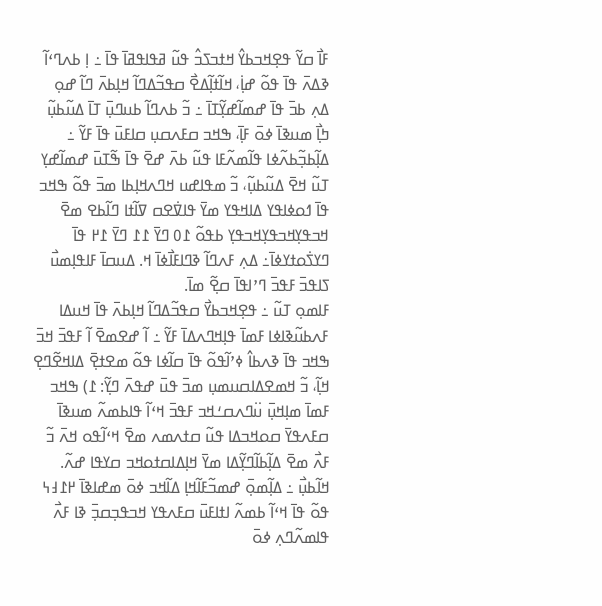ߓߊ߯ ߛߌ߬ ߟߐ߲ߞߏߕߌ߮ ߞߙߏߖߏ߮ ߟߎ߬ ߥߟߊߟߥߊ߫ ߟߊ߫ ߸ ߊ߲ ߕߍߣߵߊ߬ ߢߡߍ߫ ߟߊ߫ ߟߋ߬ ߝߊ߲߭، ߞߊ߬ߙߊ߲߬ߡߐ߯ ߛߟߏ߬ߡߣߊ߬ ߞߊ߲ߕߍ߫ ߣߊ߬ ߝߋ߲ ߡߍ߲ ߕߏ߫ ߟߊ߫ ߝߘߊ߬ߝߌ߲߬ߠߊ߫ ߸ ߏ߬ ߕߍߣߊ߬ ߕߎߣߎ߲߫ ߠߊ߫ ߡߎ߬ߕߎ߲߬ ߤߊ߲߯ ߘߎߢߊ߫ ߦߋ߫ ߓߊ߲߫، ߒߞߏ ߛߓߍߛߎ߲ ߛߊߓߎ߫ ߟߊ߫ ߓߌ߬ ߸ ߡߊ߲߬ߕߏ߲߬ߕߍ߬ߦߊ ߟߊ߬ߘߍ߬ߓߊ ߟߎ߬ ߕߍ߫ ߝߐ߫ ߟߊ߫ ߒ߬ߠߎ߫ ߝߘߊ߬ߝߌ߲ ߠߎ߬ ߞߐ߫ ߡߎ߬ߕߎ߲߬، ߏ߬ ߘߟߊߝߎ ߞߣߍߞߊ߲ߕߊ ߘߏ߫ ߟߋ߬ ߒߞߏ ߟߊ߫ ߗߋߦߊߟߌ ߡߊߞߟߌ ߘߌ߫ ߟߊߜ߭ߐߛ ߜߊ߬ߙߊ ߣߊ߬ߕߐ ߘߐ߫ ߞߏߟߌ߲ߞߏߟߌ߲ߞߏߟߌ߲ ߕߟߋ߬ ߁߀ ߣߌ߫ ߁߁ ߣߌ߫ ߁߂ ߟߊ߫ ߣߌߖ߭ߋߙߌߦߊ߫߸ ߡߍ߲ ߓߍߣߊ߬ ߢߣߊߓߊ߯ߦߊ߫ ߞ. ߡߎߛߊ߫ ߓߊߟߊ߲ߘߎ߯ ߖߊߟߏ߫ ߓߟߏ߫ ߣߴߊߟߊ߫ ߛߐ߲߬ ߘߊ߫.
ߓߊߘߋ߲ ߠߎ߬ ߸ ߟߐ߲ߞߏߕߌ߯ ߛߟߏ߬ߡߣߊ߬ ߞߊ߲ߕߍ߫ ߟߊ߫ ߞߎߡߊ ߓߍߕߎ߬ߢߊߦߊ ߓߘߊ߫ ߟߊ߲ߞߣߍߡߊ߫ ߓߌ߬ ߸ ߊ߬ ߝߐߘߐ߫ ߊ߬ ߓߟߏ߫ ߞߏ߫ ߒߞߏ ߟߊ߫ ߢߍߕߊ߮ ߦߴߊ߬ߟߋ߬ ߟߊ߫ ߛߊ߬ߦߊ ߟߋ߬ ߘߐߙߐ߲߫ ߡߊߞߐ߬ߣߐ߲ ߞߊ߲߬، ߏ߬ ߞߘߐߡߊߛߎߘߎ߲ ߘߏ߫ ߟߎ߫ ߝߟߍ߫ ߣߌ߲߬: ߁) ߒߞߏ ߓߘߊ߫ ߘߊ߲ߞߎ߲߫ ߎ߳ߣߍߛߑߞߏ ߓߟߏ߫ ߞߵߊ߬ ߟߊߕߘߍ߬ ߘߎߢߊ߫ ߛߓߍߟߌ߫ ߛߋߞߏߡߊ ߟߎ߬ ߛߙߍߘߍ ߘߐ߫ ߞߵߊ߬ߟߋ ߞߍ߫ ߏ߬ ߓߍ߯ ߘߐ߫ ߡߊ߲߬ߕߊ߬ߣߌ߲߬ߡߊ ߘߌ߫ ߞߊ߲ߡߊߛߙߋߞߏ ߛߌߟߊ ߝߍ߬. ߞߊ߬ߕߎ߲߯ ߸ ߡߊ߲߬ߘߋ߲߫ ߝߘߏ߬ߓߊ߬ߞߊ߲ ߡߊ߬ߞߏ ߦߋ߫ ߘߝߊߢߊ߫ ߂߁߃߆ ߟߋ߬ ߟߊ߫ ߞߵߊ߬ ߕߘߍ߬ ߊߙߊߓߎ߫ ߛߓߍߟߌ ߞߏߟߏ߲ߛߏ߲߫ ߢߊ ߓߍ߯ ߟߊߘߍ߬ߣߍ߲ ߦߋ߫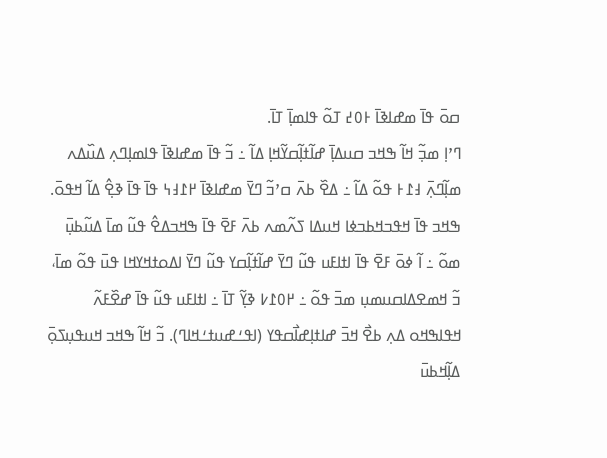ߛߋ߫ ߟߊ߫ ߘߝߊߢߊ߫ ߅߀߄ ߠߋ߬ ߟߊߘߊ߲߫ ߠߊ߫.
ߣߴߊ߲ ߘߏ߲߬ ߞߊ߬ ߒߞߏ ߛߎߡߊ߲߫ ߝߊ߬ߙߊ߲߬ߛߌ߬ߞߊ߲ ߡߊ߬ ߸ ߏ߬ ߟߊ߫ ߘߝߊߢߊ߫ ߟߊߘߊ߲ߣߍ߲ ߡߎ߰ߡߍ ߘߊ߲߬ߣߍ߲߫ ߃߁߅ ߟߋ߬ ߡߊ߬ ߸ ߡߐ߰ ߕߍ߫ ߛߴߏ߬ ߣߌ߫ ߘߝߊߢߊ߫ ߂߁߃߆ ߟߊ߫ ߟߊ߫ ߢߐ߲߮ ߡߊ߬ ߞߟߋ߫.
ߒߞߏ ߟߊ߫ ߞߟߏߞߕߏߦߊ ߞߎߡߊ ߖߍ߬ߘߍ ߕߍ߫ ߓߐ߫ ߟߊ߫ ߒߞߏߡߐ߮ ߟߎ߬ ߘߊ߫ ߡߎ߬ߕߎ߲߫ ߘߋ߬ ߸ ߊ߬ ߦߋ߫ ߓߐ߫ ߟߊ߫ ߊߙߊߓߎ ߟߎ߬ ߣߌ߫ ߝߊ߬ߙߊ߲߬ߛߌ ߟߎ߬ ߣߌ߫ ߊߡߋߙߞߌߞߊ ߟߎ߫ ߟߋ߬ ߘߊ߫، ߏ߬ ߞߘߐߡߊߛߎߘߎ߲ ߘߏ߫ ߟߋ߬ ߸ ߂߀߁߇ ߢߌ߲߬ ߠߊ߫ ߸ ߊߙߊߓߎ ߟߎ߬ ߟߊ߫ ߝߐ߰ߓߍ߬ ߞߟߊߒߞߋ ߡߍ߲ ߕߐ߯ ߞߏ߫ ߝߊߙߊ߲ߝߊ߯ߛߟߌ (ߊߟߑߝߎߙߑߞߊߣ). ߏ߬ ߞߊ߬ ߒߞߏ ߞߎߟߎ߲ߖߋ߲߫ ߡߊ߲߬ߞߕߎ߫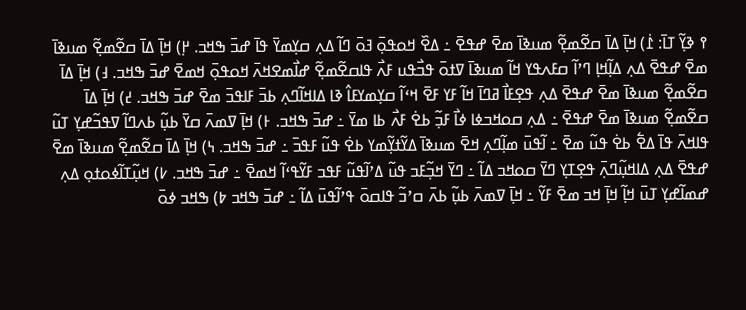߉ ߢߌ߲߬ ߠߊ߫: ߁߭) ߞߊ߲߫ ߡߊ߫ ߛߐ߬ߘߐ߲߬ ߘߎߢߊ߫ ߘߐ߫ ߝߟߐ߫ ߸ ߡߐ߰ ߞߋߟߋ߲߫ ߔߋ߫ ߣߊ߬ ߡߍ߲ ߛߌ߲ߘߌ߫ ߟߊ߫ ߝߏ߫ ߒߞߏ. ߂߲) ߞߊ߲߫ ߡߊ߫ ߛߐ߬ߘߐ߲߬ ߘߎߢߊ߫ ߘߐ߫ ߝߟߐ߫ ߡߍ߲ ߡߊ߲߬ߞߊ߲ ߣߴߊ߬ ߛߓߍߟߌ ߞߊ߬ ߘߎߢߊ߫ ߜߙߋ߫ ߟߏ߯ߟߎ ߓߍ߯ ߟߊߛߐ߬ߘߐ߲߬ ߝߊ߯ߘߐߞߍ߫ ߞߋߟߋ߲߫ ߞߘߐ߫ ߝߏ߫ ߒߞߏ. ߃) ߞߊ߲߫ ߡߊ߫ ߛߐ߬ߘߐ߲߬ ߘߎߢߊ߫ ߘߐ߫ ߝߟߐ߫ ߡߍ߲ ߟߐ߲ߓߊ߯ ߥߣߊ߫ ߞߊ߬ ߓߌ ߓߐ߫ ߞߵߊ߬ ߛߌ߲ߘߌߓߊ߮ ߢߊ ߡߊߞߊ߬ߣߍ߲ ߕߏ߫ ߓߊߟߏ߫ ߘߐ߫ ߝߏ߫ ߒߞߏ. ߄) ߞߊ߲߫ ߡߊ߫ ߛߐ߬ߘߐ߲߬ ߘߎߢߊ߫ ߘߐ߫ ߝߟߐ߫ ߸ ߡߍ߲ ߛߋߞߏߦߊ ߦߊ߯ ߓߏ߲߬ ߕߐ߭ ߓߍ߯ ߕߊ ߘߌ߫ ߸ ߝߏ߫ ߒߞߏ. ߅) ߞߊ߲߫ ߜߘߍ߫ ߛߌ߫ ߕߎ߲߬ ߕߍߣߊ߬ ߜߟߏ߬ߝߌ߲ ߠߎ߬ ߟߊߞߍ߫ ߟߊ߫ ߡߐ߱ ߕߐ߭ ߟߎ߬ ߘߐ߫ ߸ ߊ߬ߟߎ߫ ߘߊ߲߬ߣߍ߲ ߞߐ߫ ߘߎߢߊ߫ ߡߌ߬ߙߌ߲߬ߘߌ ߕߐ߭ ߟߎ߬ ߓߟߏ߫ ߸ ߝߏ߫ ߒߞߏ. ߆) ߞߊ߲߫ ߡߊ߫ ߛߐ߬ߘߐ߲߬ ߘߎߢߊ߫ ߘߐ߫ ߝߟߐ߫ ߡߍ߲ ߡߊߞߎ߲߬ߣߍ߲߫ ߟߐ߲ߠߌ߲ ߣߌ߫ ߛߋߞߏ ߡߊ߬ ߸ ߣߌ߫ ߞߏ߲߬ߓߏ ߟߎ߬ ߡߴߊ߬ߟߎ߬ ߓߟߏ ߓߌ߬ߟߵߊ߬ ߞߘߐ߫ ߸ ߝߏ߫ ߒߞߏ. ߇) ߞߎ߲߬ߠߊ߬ߦߋߙߋ߲ ߡߍ߲ ߝߘߊ߬ߝߌ߲ ߠߎ߫ ߞߊ߲߬ ߞߊ߲߫ ߞߏ ߘߐ߫ ߓߌ߬ ߸ ߞߊ߲߫ ߜߘߍ߫ ߕߎ߲߬ ߕߍ߫ ߛߴߏ߬ ߟߊߛߋ߫ ߟߴߊ߬ߟߎ߫ ߡߊ߬ ߸ ߝߏ߫ ߒߞߏ ߈) ߒߞߏ ߦߋ߫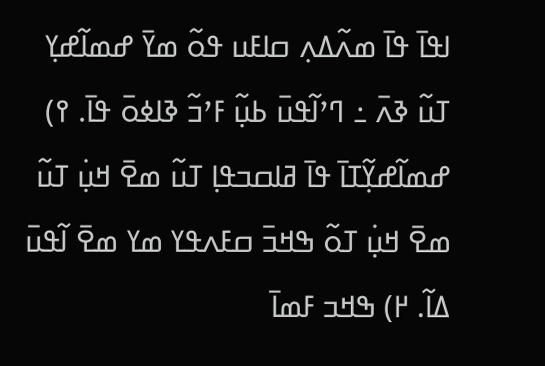ߊߟߊ߫ ߟߊ߫ ߘߍ߬ߡߍ߲ ߛߊߓߎ ߟߋ߬ ߘߌ߫ ߝߘߊ߬ߝߌ߲ ߠߎ߬ ߢߍ߫ ߸ ߣߴߊ߬ߟߎ߫ ߕߎ߲߬ ߓߴߏ߬ ߢߊߦߋ߫ ߟߊ߫. ߉) ߝߘߊ߬ߝߌ߲߬ߠߊ߫ ߟߊ߫ ߥߊߛߏߟߊ߲ ߠߎ߬ ߘߐ߫ ߞߎ߲߭ ߠߎ߬ ߘߐ߫ ߞߎ߲߭ ߠߋ߬ ߒߞߏ߫ ߛߓߍߟߌ ߘߌ ߘߐ߫ ߊ߬ߟߎ߫ ߡߊ߬. ߂) ߒߞߏ ߓߘߊ߫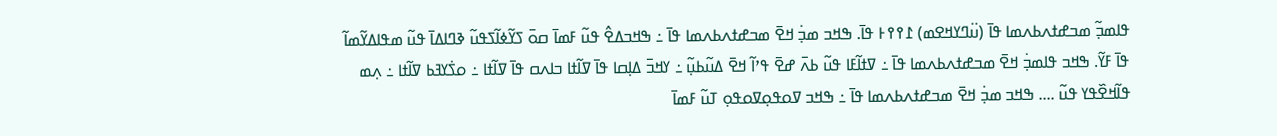ߟߊߘߏ߲߬ ߘߏߝߙߍߕߍߘߊ ߟߊ߫ (ߎ߳ߣߌߞߐߘ) ߁߉߉߅ ߟߊ߫. ߒߞߏ ߘߏ߲߭ ߞߐ߫ ߘߏߝߙߍߕߍߘߊ ߟߊ߫ ߸ ߒߞߏߡߐ߮ ߟߎ߬ ߓߘߊ߫ ߛߋ߫ ߖߌ߬ߦߊ߬ߖߟߎ߬ ߢߣߊߡߊ߫ ߟߎ߬ ߘߟߊߡߌ߬ߘߊ߬ ߟߊ߫ ߓߌ߬. ߒߞߏ ߟߊߘߏ߲߭ ߞߐ߫ ߘߏߝߙߍߕߍߘߊ ߟߊ߫ ߸ ߜߙߊ߬ߓߊ ߟߎ߬ ߕߍ߫ ߝߐ߫ ߟߴߊ߬ ߞߐ߫ ߡߎ߬ߕߎ߲߬ ߸ ߌߞߏ߫ ߡߊ߲ߛߊ ߟߊ߫ ߜߊ߬ߙߊ ߏߊߍߛ ߟߊ߫ ߜߊ߬ߙߊ ߸ ߋߖ߭ߌߔߕ ߜߊ߬ߙߊ ߸ ߍ߲ߘ ߟߊ߬ߞߐ߰ߟߌ ߟߎ߬ .... ߒߞߏ ߘߏ߲߭ ߞߐ߫ ߘߏߝߙߍߕߍߘߊ ߟߊ߫ ߸ ߒߞߏ ߜߋߟߋ߲ߜߋߟߋ߲ ߠߎ߬ ߓߘߊ߫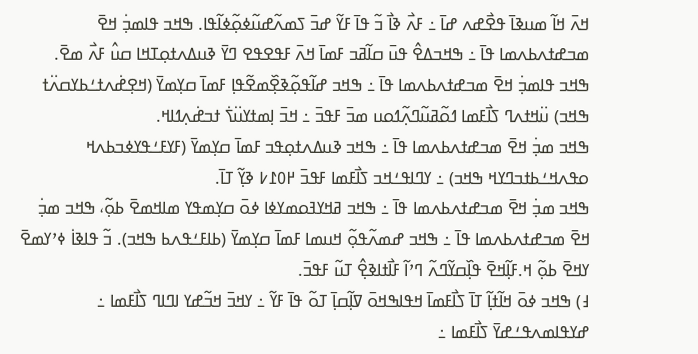ߞߍ߫ ߞߊ߬ ߘߎߢߊ߫ ߟߐ߯ߝߍ ߝߊ߫ ߸ ߓߍ߯ ߢߊ߯ ߏ߬ ߟߊ߫ ߓߌ߬ ߝߏ߫ ߖߘߍ߬ߝߎ߬ߦߋ߲߬ߦߊ߬ߟߊ. ߒߞߏ ߟߊߘߏ߲߭ ߞߐ߫ ߘߏߝߙߍߕߍߘߊ ߟߊ߫ ߸ ߒߞߏߡߐ߮ ߟߎ߫ ߛߊ߬ߥߏ ߓߘߊ߫ ߞߍ߫ ߓߟߐߟߐ ߣߌ߫ ߢߎߡߍߙߋ߲ߠߞߊ ߛߎ߮ ߓߍ߯ ߘߐ߫.
ߒߞߏ ߟߊߘߏ߲߭ ߞߐ߫ ߘߏߝߙߍߕߍߘߊ ߟߊ߫ ߸ ߒߞߏ ߝߊ߬ߟߋ߲߬ߢߐ߲߰ߘߐ߬ߟߊ߲ ߓߘߊ߫ ߛߌ߲ߘߌ߫ (ߞߐ߲ߝ߭ߍߙߑߕߌߛߍ߳ߙ ߒߞߏ) ߎ߳ߞߙߍߣ ߖߊ߯ߓߘߊ ߗߋ߬ߥߎ߬ߣߍ߲߬ߗߋߎ ߘߏ߫ ߓߟߏ߫ ߸ ߞߏ߫ ߊ߲ߘߙߌߎ߳ߖ߭ ߙߏߝ߭ߍ߲ߗߊߞ.
ߒߞߏ ߘߏ߲߭ ߞߐ߫ ߘߏߝߙߍߕߍߘߊ ߟߊ߫ ߸ ߒߞߏ ߢߎߡߍߙߋ߲ߟߏ ߓߘߊ߫ ߛߌ߲ߘߌ߫ (ߓߌߓߑߟߌߦߏߕߍߞ ߋߟߍߞߑߕߙߏߣߌߞ ߒߞߏ) ߸ ߌߣߊߟߑߞߏ ߖߊ߯ߓߘߊ ߓߟߏ߫ ߂߀߁߇ ߢߌ߲߬ ߠߊ߫.
ߒߞߏ ߘߏ߲߭ ߞߐ߫ ߘߏߝߙߍߕߍߘߊ ߟߊ߫ ߸ ߒߞߏ ߥߞߌߔߋߘߌߦߊ ߦߋ߫ ߛߌ߲ߘߟߌ ߘߊߞߘߐ߫ ߕߋ߲߬، ߒߞߏ ߘߏ߲߭ ߞߐ߫ ߘߏߝߙߍߕߍߘߊ ߟߊ߫ ߸ ߒߞߏ ߝߘߍ߬ߟߋ߲߬ ߞߎߘߊ ߓߘߊ߫ ߛߌ߲ߘߌ߫ (ߕߊߓߑߟߍߕ ߒߞߏ). ߏ߬ ߟߊߢߊ߭ ߦߴߌߘߐ߫ ߌߞߐ߫ ߕߋ߲߬ ߞ.ߓߊ߲߬ߞߐ߫ ߟߊ߲߰ߛߌ߬ߣߍ߬ ߣߴߊ߬ ߓߊ߯ߙߊߢߐ߲߮ ߠߎ߬ ߓߟߏ߫.
߃) ߒߞߏ ߦߋ߫ ߞߊ߬ߙߊ߲߬ ߠߊ߫ ߖߊ߯ߓߘߊ߫ ߞߟߊߒߞߋ߫ ߜߊ߲߬ߛߊ߲߫ ߠߋ߬ ߟߊ߫ ߓߌ߬ ߸ ߌߞߏ߫ ߞߏ߬ߝߌ ߊߣߊߣ ߖߊ߯ߓߘߊ ߸ ߝߌߟߊߘߍߟߑߝߌ߫ ߖߊ߯ߓߘߊ ߸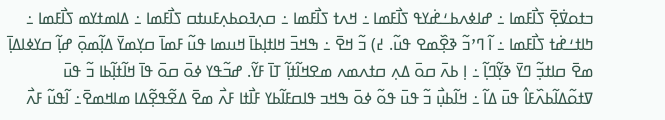ߏߙߋߜ߭ߐ߲߫ ߖߊ߯ߓߘߊ ߸ ߝߊߦߍߕߑߝ߭ߌߟ ߖߊ߯ߓߘߊ ߸ ߞߍߙ ߖߊ߯ߓߘߊ ߸ ߛߍ߲ߔߋߕߍ߲ߓߎߙߛ ߖߊ߯ߓߘߊ ߸ ߡߊߘߙߌߘ ߖߊ߯ߓߘߊ ߸ ߤߊߙߑߝ߭ߙ ߖߊ߯ߓߘߊ ߸ ߊ߬ ߣߴߏ߬ ߢߐ߲߰ߘߐ ߟߎ߬. ߄) ߏ߬ ߞߐ߫ ߸ ߒߞߏ߫ ߞߊߙߊ߲ߕߊ߫ ߞߎߘߊ ߟߎ߬ ߓߘߊ߫ ߛߌ߲ߘߌ߫ ߡߊ߲߬ߘߋ߲߫ ߝߊ߲߬ ߛߌߦߊߡߊ߲߫ ߘߐ߫ ߛߊߙߏ߲߬ ߣߌ߫ ߢߌ߲߬ߣߊ߲߬ ߸ ߊ߲ ߕߍ߫ ߛߋ߫ ߡߍ߲ ߛߙߍߘߍ ߘߐߞߊ߬ߙߊ߲߬ ߠߊ߫ ߓߌ߬. ߝߏ߬ߟߌ ߦߋ߫ ߛߋ߫ ߟߊ߫ ߞߊ߬ߙߊ߲߬ߕߊ ߏ߬ ߟߎ߫ ߜߙߋ߬ߡߊ߬ߕߍ߰ߓߊ߮ ߟߎ߫ ߡߊ߬ ߸ ߞߊ߬ߕߎ߲߯ ߏ߬ ߟߎ߫ ߟߋ߬ ߦߋ߫ ߒߞߏ ߟߊߛߓߊ߬ߕߌ ߓߊ߯ߙߊ ߓߍ߯ ߘߐ߫ ߡߐ߬ߟߐ߲߬ߡߊ ߘߊߞߘߐ߫߸ ߊ߬ߟߎ߬ ߓߍ߯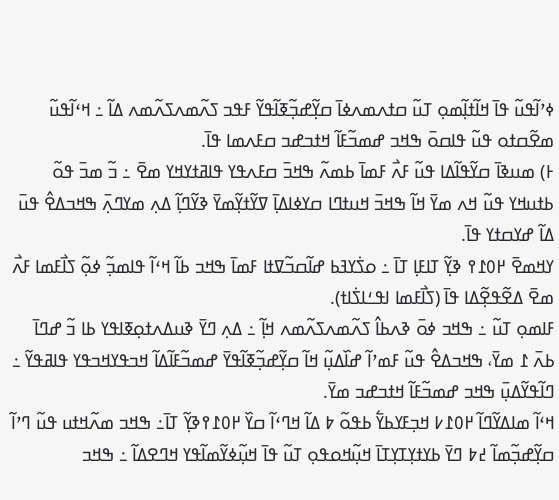ߦߴߊ߬ߟߎ߬ ߟߊ߫ ߞߊ߬ߙߊ߲߬ߘߋ߲ ߠߎ߬ ߛߙߍߘߍߦߊ߫ ߛߌ߲߬ߝߏ߲߬ߧߊ߬ߟߌ߬ ߓߟߏ ߖߍ߬ߘߍߖߍ߬ߘߍ ߡߊ߬ ߸ ߞߵߊ߬ߟߎ߬ ߘߐ߬ߛߙߋ ߟߎ߬ ߟߊߛߋ߫ ߒߞߏ ߝߘߏ߬ߓߊ߬ ߞߙߏߝߏ ߛߓߍߘߊ ߟߊ߫.
߅) ߘߎߢߊ߫ ߛߌ߬ߟߊ߬ߡߊ ߟߎ߬ ߓߍ߯ ߓߘߊ߫ ߕߘߍ߬ ߒߞߏ߫ ߛߓߍߟߌ ߟߊߥߙߌߞߌ ߘߐ߫ ߸ ߏ߬ ߘߏ߫ ߟߋ߬ ߕߙߎߞߌ ߟߎ߬ ߞߍ ߘߌ߫ ߞߊ߬ ߒߞߏ߫ ߞߎߙߣߊ ߛߌߦߊߡߊ߲߫ ߜߌ߬ߙߌ߲߬ߘߌ߫ ߢߌ߬ߣߊ߲߬ ߡߍ߲ ߘߌߣߍ߲߫ ߒߞߏߡߐ߮ ߟߎ߫ ߡߊ߬ ߝߌߛߙߌ ߟߊ߫.
ߌߞߘߐ߫ ߂߀߁߉ ߢߌ߲߬ ߠߊߓߊ߲ ߠߊ߫ ߸ ߋߖ߭ߌߔߕ ߝߊ߬ߛߏ߬ߜߙߊ ߓߘߊ߫ ߒߞߏ ߕߊ߬ ߞߵߊ߬ ߟߊߘߏ߲߬ ߦߋ߲߬ ߖߊ߯ߓߘߊ ߓߍ߯ ߘߐ߫ ߡߐ߬ߟߐ߲߬ߡߊ ߟߊ߫ (ߖߊ߯ߓߘߊ ߊߟߑߊߖ߭ߊߙ).
ߓߊߘߋ߲ ߠߎ߬ ߸ ߒߞߏ ߦߋ߫ ߢߍߕߊ߮ ߖߍ߬ߘߍߖߍ߬ߘߍ ߞߊ߲߬ ߸ ߡߍ߲ ߣߌ߫ ߢߎߡߍߙߋ߲ߧߊߟߌ ߕߊ ߏ߬ ߝߣߊ߫ ߕߍ߫ ߁ ߘߌ߫، ߒߞߏߡߐ߮ ߟߎ߬ ߓߘߴߊ߬ ߝߊ߰ߡߎ߲߬ ߞߊ߬ ߛߌ߲߬ߝߏ߲߬ߧߊ߬ߟߌ߫ ߝߘߏ߬ߓߊ߬ߡߊ߬ ߞߏߟߌߞߏߟߌ ߟߊߥߟߌ߬ ߸ ߣߊ߬ߟߌ߬ߡߎ߲߫ ߒߞߏ ߝߘߏ߬ߓߊ߬ ߞߙߏߝߏ ߘߌ߫.
ߞߵߊ߬ ߘߊߡߌ߬ߣߊ߬ ߂߀߁߇ ߞߏ߲ߓߌߕߌ߱ ߕߟߋ߬ ߈ ߡߊ߬ ߞߣߵߊ߬ ߛߌ߰ ߂߀߁߉ߢߌ߲߬ ߠߊ߫߸ ߒߞߏ ߘߍ߬ߞߙߎ ߟߎ߬ ߣߴߊ߬ ߛߌ߲߬ߝߏ߲߬ߘߊ߬ ߄߈ ߣߌ߫ ߕߌߙߌ߲ߠߌ߲ߠߊ߫ ߞߎ߲߬ߞߋߟߋ߲ ߠߎ߬ ߟߊ߫ ߞߎ߲߬ߦߌ߬ߘߊ߬ߟߌ ߞߣߐߡߊ߬ ߸ ߒߞߏ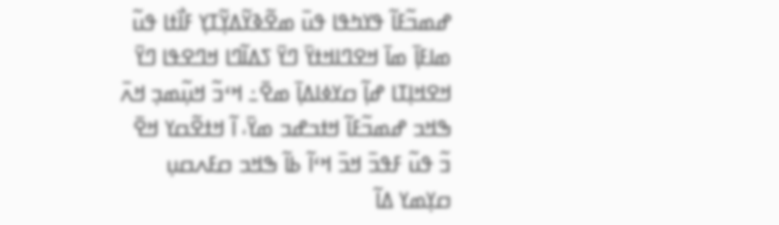ߝߘߏ߬ߓߊ߬ ߟߌߤߟߊ ߟߎ߫ ߘߐ߬ߢߌ߬ߡߌ߲߬ߠߌ߲ ߓߊ߯ߙߊ ߟߎ߬ ߘߊߓߊ߲߫ ߘߊ߫ ߞߐߣߊߞߙߌ߫ ߣߌ߫ ߖߡߊ߬ߣߊ ߞߣߐߟߊ ߣߌ߫ ߞߐߞߊ߲ߠߊ ߝߊ߲߬ ߛߌߦߊߡߊ߲߫ ߘߐ߫߸ ߞߵߏ߬ ߞߎ߲߬ߘߏ߲ ߞߍ߫ ߒߞߏ ߝߘߏ߬ߓߊ߬ ߞߙߏߝߏ ߘߌ߫، ߊ߬ ߞߙߐ߬ߛߌ ߞߐ߫ ߏ߬ ߟߎ߬ ߓߟߏ߫ ߞߏ߫ ߞߵߊ߬ ߕߊ߬ ߒߞߏ ߛߓߍߛߎ߲ ߛߌ߲ߘߌ ߡߊ߬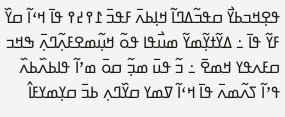ߟߐ߲ߞߏߕߌ߯ ߛߟߏ߬ߡߣߊ߬ ߞߊ߲ߕߍ߫ ߓߟߏ߫ ߁߉߄߉ ߟߊ߫ ߞߵߊ߬ ߛߌ߰ ߓߌ߬ ߟߊ߫ ߸ ߡߌ߬ߙߌ߲߬ߘߌ߬ ߘߎ߯ߟߊ ߟߋ߬ ߞߎ߲߬ߘߐߓߍ߲߬ߣߍ߲߫ ߒߞߏ ߛߓߍߟߌ ߞߘߐ߫ ߸ ߏ߬ ߟߎ߫ ߘߏ߲߬ ߛߋ߫ ߘߴߊ߬ ߟߊߕߍ߰ߕߍ߰ ߟߴߊ߬ ߖߍ߬ߘߍ߫ ߟߊ߫ ߞߵߊ߬ ߜߘߌ ߛߌ߰ߣߍ߲ ߕߏ߫ ߛߌ߲ߘߌߓߊ߮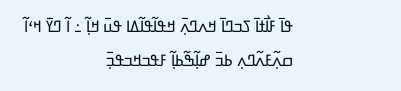ߟߊ߫ ߓߊ߯ߙߊ߫ ߖߏߣߊ߫ ߞߍߣߍ߲߫ ߞߟߊ߬ߟߊ߬ߡߊ ߟߎ߫ ߞߊ߲߬ ߸ ߊ߬ ߣߌ߫ ߞߵߊ߬ ߛߍ߲߬ߓߍ߬ߣߍ߲ ߕߏ߫ ߝߊ߲߬ߒ߬ߕߊ߲߬ ߓߟߏߞߏߟߏ߲߫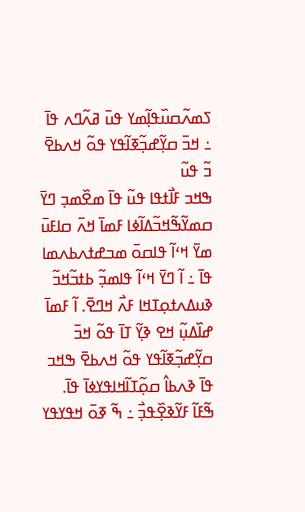ߖߘߍ߬ߛߎ߰ߟߊ߲߬ߘߌ ߟߎ߫ ߥߍ߬ߣߍ ߟߊ߫ ߸ ߞߏ߫ ߛߌ߲߬ߝߏ߲߬ߧߊ߬ߟߌ ߟߋ߬ ߞߍߕߐ߫ ߏ߬ ߟߎ߬
ߒߞߏ ߓߊ߯ߙߟߊ ߟߎ߬ ߟߊ߫ ߘߐ߰ߘߏ߲ ߣߌ߫ ߛߘߌ߬ߒ߬ߞߏ߬ߡߊ߬ߦߊ ߓߘߊ߫ ߞߍ߫ ߛߊߓߎ߫ ߘߌ߫ ߞߵߊ߬ ߟߊߛߋ߫ ߘߏߝߙߍߕߍߘߊ ߟߊ߫ ߸ ߊ߬ ߣߌ߫ ߞߵߊ߬ ߟߊߘߏ߲߬ ߕߙߏ߬ߞߏ߬ ߢߎߡߍߙߋ߲ߠߞߊ ߓߍ߯ ߞߣߐ߫. ߊ߬ ߓߘߊ߫ ߝߊ߰ߡߎ߲߬ ߞߐ ߢߌ߲߬ ߠߊ߫ ߟߋ߬ ߞߏ߫ ߛߌ߲߬ߝߏ߲߬ߧߊ߬ߟߌ ߟߋ߬ ߞߍߕߐ߫ ߒߞߏ ߟߊ߫ ߢߍߕߊ߮ ߛߋ߲߬ߠߊ߬ߞߊߟߌߦߊ߫ ߟߊ߫.
ߒ߬ߓߊ߬ ߓߌ߬ߢߐ߲߰ߟߏ߲߯ ߸ ߒ߬ ߧߋ߫ ߞߟߌߟߌ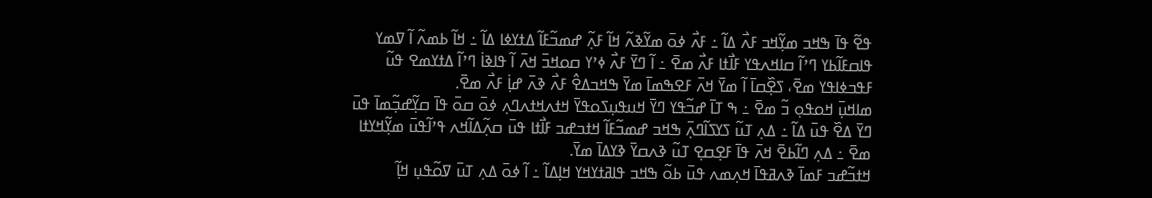ߟߐ߬ ߟߊ߫ ߒߞߏ ߘߌ߲߬ߞߏ ߓߍ߯ ߡߊ߬ ߸ ߓߍ߯ ߦߋ߫ ߘߌ߬ߢߍ߬ ߞߊ߬ ߓߍ߲߬ ߝߘߏ߬ߓߊ߬ ߡߙߌߦߊ ߡߊ߬ ߸ ߞߊ߬ ߕߘߍ߬ ߊ߬ ߜߘߌ ߟߊߛߓߊ߬ߕߌ ߣߴߊ߬ ߛߊߞߍߟߌ ߓߊ߯ߙߊ ߓߍ߯ ߘߐ߫ ߸ ߊ߬ ߣߌ߫ ߓߍ߯ ߦߴߌ ߛߋߞߏ߫ ߞߍ߫ ߊ߬ ߟߊߢߊ߭ ߣߴߊ߬ ߡߙߌߘߐ ߟߎ߬ ߓߟߏߦߊߟߌ ߘߐ߫، ߖߐ߲߰ߛߊ߫ ߊ߬ ߘߌ߫ ߞߍ߫ ߓߐߒߘߊ߫ ߘߌ߫ ߒߞߏߡߐ߮ ߓߍ߯ ߢߍ߫ ߝߊ߲߭ ߓߍ߯ ߘߐ߫.
ߘߊߞߎ߲߫ ߞߋߟߋ߲ ߏ߬ ߘߐ߫ ߸ ߒ ߠߊ߫ ߝߏ߬ߟߌ ߣߌ߫ ߞߎߟߎ߲ߖߋߟߌ߫ ߞߙߍߞߙߍߣߍ߲ ߦߋ߫ ߛߋ߫ ߟߊ߫ ߛߌ߲߬ߝߏ߲߬ߘߊ߫ ߟߎ߫ ߣߌ߫ ߡߐ߰ ߟߎ߫ ߡߊ߬ ߸ ߡߍ߲ ߠߎ߬ ߖߌߖߊ߬ߣߍ߲߫ ߒߞߏ ߝߘߏ߬ߓߊ߬ ߞߙߏߝߏ ߓߊ߯ߙߊ ߟߎ߫ ߛߍ߲߬ߡߊ߬ߞߍ ߟߴߊ߬ߟߎ߫ ߘߌ߲߬ߞߌߙߊ ߘߐ߫ ߸ ߡߍ߲ ߣߊ߬ߕߐ߫ ߞߍ߫ ߟߊ߫ ߓߐ߲ߛߐ߲ ߠߎ߬ ߢߍߛߌ߫ ߢߌߡߊ߫ ߘߌ߫.
ߞߙߏ߬ߝߏ ߓߘߊ߫ ߢߍߥߟߊ߫ ߞߍ߲ߘߍ ߟߎ߫ ߕߋ߬ ߒߞߏ ߟߊߥߙߌߞߌ ߞߊ߲ߡߊ߬ ߸ ߊ߬ ߦߋ߫ ߡߍ߲ ߠߎ߫ ߜߋ߬ߟߎ߲ ߞߊ߲߬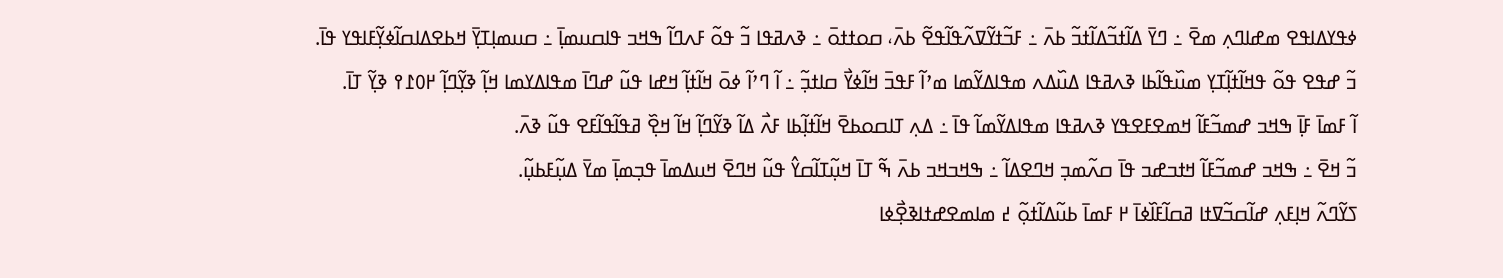ߦߟߌߡߊߟߐ ߘߝߊߣߍ߲ ߘߐ߫ ߸ ߣߌ߫ ߡߊ߬ߙߏ߬ߡߊ߬ߙߏ߬ ߕߍ߫ ߸ ߓߏ߬ߙߌ߬ߜߍ߬ߟߊ߬ߟߐ߬ ߕߍ߫، ߛߋߙߙߋ߫ ߸ ߢߍߥߟߊ ߏ߬ ߟߋ߬ ߓߍߣߊ߬ ߒߞߏ ߟߊߛߎߘߊ߲߫ ߸ ߛߎߘߊ߲ߠߌ߲߫ ߞߕߐߡߊߛߊ߬ߦߌ߲߬ߓߊߟߌ ߟߊ߫.
ߏ߬ ߝߟߐ ߟߋ߬ ߟߞߊ߬ߙߊ߲߬ߠߌ߲ ߘߎ߰ߟߊ߬ߕߊ ߢߍߥߟߊ ߡߎ߰ߡߍ ߘߟߊߡߌ߬ߘߊ ߘߴߊ߬ ߓߟߏ߫ ߞߊ߬ߦߌ߯ ߛߊߙߏ߲߬ ߸ ߊ߬ ߣߴߊ߬ ߦߋ߫ ߞߊ߬ߙߊ߲߬ ߞߝߊ ߟߎ߬ ߝߣߊ߫ ߘߟߊߡߌߘߊ ߞߊ߲߬ ߢߌ߲߬ߣߊ߲߬ ߂߀߁߉ ߢߌ߲߬ ߠߊ߫.
ߊ߬ ߓߘߊ߫ ߓߊ߲߫ ߒߞߏ ߝߘߏ߬ߓߊ߬ ߞߘߐߓߐߟߌ ߢߍߥߟߊ ߘߟߊߡߌ߬ߘߊ߬ ߟߊ߫ ߸ ߡߍ߲ ߠߊߛߋߕߐ߫ ߞߊ߬ߙߊ߲߬ߕߊ ߓߍ߯ ߡߊ߬ ߢߌ߬ߣߊ߲߬ ߞߊ߬ ߞߐ߲߰ ߥߟߊ߬ߟߊ߬ߓߐ ߟߎ߬ ߢߍ߫.
ߏ߬ ߞߐ߫ ߸ ߒߞߏ ߝߘߏ߬ߓߊ߬ ߞߙߏߝߏ ߟߊ߫ ߛߍ߬ߘߏ߲ ߞߣߐߡߊ߬ ߸ ߒߞߏߞߏ ߕߍ߫ ߒ߬ ߠߊ߫ ߞߎ߲߬ߠߊ߬ߛߌ߮ ߟߎ߬ ߞߣߐ߫ ߞߎߡߘߊ߫ ߟߏ߲ߘߊ߲߫ ߘߌ߫ ߡߎ߲߬ߓߕߎ߲߬.
ߖߌ߬ߣߍ߬ ߞߊ߲ߓߍ߲ ߝߊ߬ߛߏ߬ߜߙߊ ߥߛߊ߬ߓߊ߰ߦߊ߫ ߂ ߓߘߊ߫ ߕߎ߬ߡߊ߬ߙߋ߲߬ ߄ ߘߊߘߐߝߙߊߢߐ߲߯ߦߊ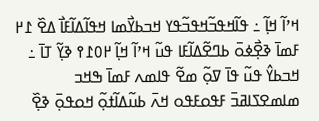ߞߴߊ߬ ߞߊ߲߬ ߸ ߟߊ߬ߞߟߏ߬ߞߟߏ߬ߟߌ ߞߏߕߌ߯ߘߊ ߞߟߊ߬ߡߊ߬ߓߊ߯ ߡߐ߰ ߁߂ ߓߘߊ߫ ߢߐ߲߯ߦߋ߫ ߕߣߐ߬ߡߊ߬ߓߊ ߟߎ߬ ߞߴߊ߬ ߞߊ߲߬ ߂߀߁߉ ߢߌ߲߬ ߠߊ߫ ߸ ߞߏߕߌ߮ ߟߎ߬ ߟߊ߫ ߜߋ߲߬ ߘߐ߬ ߟߊߘߍ ߓߘߊ߫ ߒߞߏ ߘߊߘߐߖߊߥߏ߫ ߓߟߋߓߟߋ ߞߍ߫ ߕߎ߬ߡߊ߬ߙߋ߲߬ ߞߋߟߋ߲߫ ߢߐ߲߰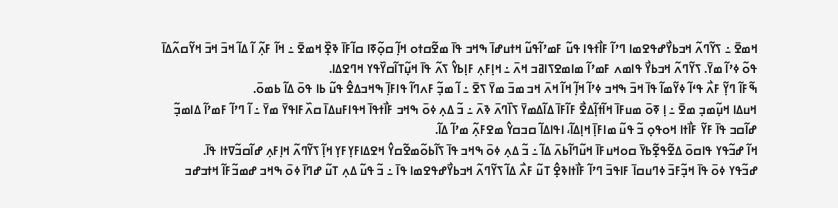ߞߘߐ߫ ߸ ߖߌ߬ߣߍ߬ ߞߏߕߌ߯ߝߟߐߘߊ ߣߴߊ߬ ߓߊ߯ߙߟߊ ߟߎ߬ ߓߘߴߊ߬ߟߎ߬ ߞߙߎߝߊ߫ ߒߞߏ ߟߊ߫ ߘߐ߬ߛߙߋ ߞߊ߲߬ ߛߋ߲߬ߧߊ ߛߊ߬ߓߊ߫ ߢߐ߲߰ ߞߘߐ߫ ߸ ߞߊ߬ ߓߍ߲߬ ߊ߬ ߡߊ߬ ߞߏ߫ ߞߏ߫ ߞߌ߬ߛߍ߬ߡߊ߫ ߟߋ߬ ߦߴߊ߬ ߘߌ߫. ߖߌ߬ߣߍ߬ ߞߏߕߌ߯ ߟߊߘߍ ߓߘߴߊ߬ ߘߊߘߐߖߊߥߏ ߞߍ߫ ߸ ߞߊ߲ߓߍ߲ ߓߊ߲ߕߌ߮ ߖߍ߬ ߟߊ߫ ߞߎ߲߬ߠߊ߬ߛߌ߰ߟߌ ߞߣߐߡߊ.
ߒ߬ߓߊ߬ ߣߌ߲߬ ߓߍ߯ ߟߵߊ߬ ߦߌ߬ߘߊ߬ ߟߊ߫ ߞߏ߫ ߒߞߏ ߦߴߊ߬ ߞߊ߲߬ ߞߊ߬ ߞߍ߫ ߞߏ ߘߏ߫ ߘߌ߫ ߖߐ߫ ߸ ߊ߬ ߘߏ߲߬ ߓߍߣߊ߬ ߟߊߓߊ߲߫ ߒߞߏߡߐ߮ ߟߎ߬ ߕߊ ߟߋ߫ ߡߊ߬ ߕߘߋ߫.
ߞߎߡߊ ߞߎ߲߬ߘߏ߲ ߘߐ߫ ߸ ߊ߲ ߧߋ߫ ߘߎߓߊ߫ ߞߊ߬ߙߊ߲߬ߡߐ߯ ߓߊ߬ߓߊ߫ ߡߊ߬ߡߘߌ߫ ߖߊ߰ߣߍ߫ ߢߍ߫ ߸ ߏ߬ ߡߍ߲ ߦߋ߫ ߒߞߏ ߓߊ߯ߙߟߊ߫ ߞߟߊߓߎߡߊ߫ ߛߍ߰ߓߊߟߌ߫ ߘߌ߫ ߸ ߊ߬ ߣߴߊ߬ ߓߘߴߊ߬ ߡߊߘߏ߲߬ ߝߊ߬ߛߏ ߟߊ߫ ߓߌ߬ ߓߊ߯ߙߊ ߞߋߟߋ߲ ߏ߬ ߟߎ߬ ߘߊߓߊ߲߫ ߞߊ߲ߡߊ߬، ߊߟߊߡߊ߬ ߛߏߛߌ߮ ߘߐߓߍ߲߬ ߘߴߊ߬ ߡߊ߬.
ߞߊ߬ ߝߏ߬ߟߌ ߟߊߛߋ߫ ߡߐ߬ߟߐ߲߬ߕߌ߫ ߛߋߞߎߓߊ߫ ߞߎ߬ߣߊ߬ߕߍ߫ ߡߊ߬ ߸ ߏ߬ ߡߍ߲ ߦߋ߫ ߒߞߏ ߟߊ߫ ߖߊ߬ߕߋ߬ߘߐ߬ߛߌ߮ ߞߐߡߊߓߌ߲ߓߌ߲ ߞߊ߲߬ ߖߌ߬ߣߍ߬ ߞߊ߲ߓߍ߲ ߝߊ߬ߛߏ߬ߜߙߊ ߟߊ߫.
ߝߏ߬ߟߌ ߦߋ߫ ߟߊ߫ ߞߏ߲߬ߓߏ߫ ߦߣߎߛߊ߫ ߓߊߟߏ߫ ߣߴߊ߬ ߓߊ߯ߙߊߢߐ߲߮ ߠߎ߬ ߓߍ߯ ߡߊ߬ ߖߌ߬ߣߍ߬ ߞߏߕߌ߯ߝߟߐߘߊ ߟߊ߫ ߸ ߏ߬ ߟߎ߬ ߡߍ߲ ߠߎ߬ ߝߣߊ߫ ߦߋ߫ ߒߞߏ ߝߘߏ߬ߓߊ߬ ߞߙߏߝߏ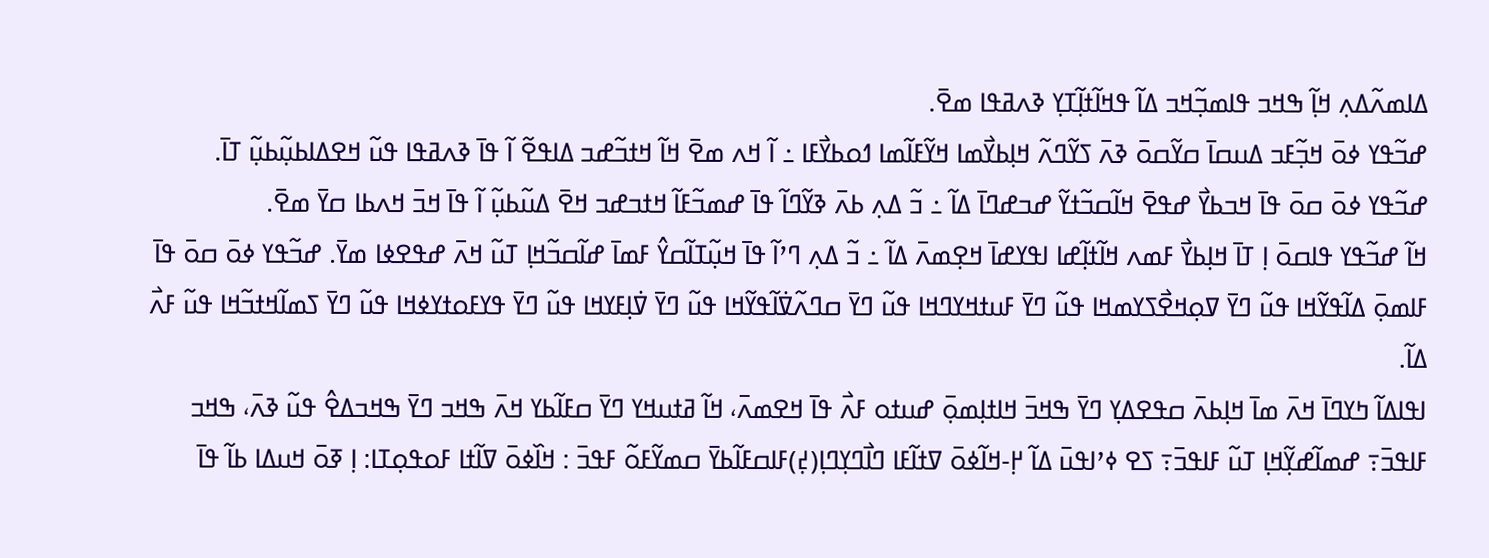ߡߊߘߍ߬ߡߍ߲ ߞߊ߲߬ ߒߞߏ ߟߊߘߏ߲߬ߞߏ ߡߊ߬ ߟߞߊ߬ߙߊ߲߬ߠߌ߲ ߢߍߥߟߊ ߘߐ߫.
ߝߏ߬ߟߌ ߦߋ߫ ߞߏ߲߬ߓߏ ߡߎߛߊ߫ ߛߌ߬ߛߋ߫ ߢߍ߫ ߖߌ߬ߣߍ߬ ߞߊ߲ߕߌ߯ߘߊ ߞߌ߬ߓߊ߬ߘߊ ߗߋߕߌ߯ߓߊ ߸ ߊ߬ ߞߍ ߘߐ߫ ߞߊ߬ ߞߙߏ߬ߝߏ ߡߊߟߐ߬ ߊ߬ ߟߊ߫ ߢߍߥߟߊ ߟߎ߬ ߞߐߡߊߕߎ߲߬ߕߎ߲߬ ߠߊ߫.
ߝߏ߬ߟߌ ߦߋ߫ ߛߋ߫ ߟߊ߫ ߞߏߕߌ߯ ߝߟߐ߫ ߞߊ߬ߛߏ߬ߙߌ߬ ߝߏߝߣߊ߫ ߡߊ߬ ߸ ߏ߬ ߡߍ߲ ߕߍ߫ ߢߌ߬ߣߊ߬ ߟߊ߫ ߝߘߏ߬ߓߊ߬ ߞߙߏߝߏ ߞߐ߫ ߡߎ߬ߕߎ߲߬ ߊ߬ ߟߊ߫ ߞߏ߫ ߞߍߕߊ ߛߌ߫ ߘߐ߫.
ߞߊ߬ ߝߏ߬ߟߌ ߟߊߛߋ߫ ߊ߲ ߠߊ߫ ߞߊ߲ߕߌ߯ ߓߘߍ ߞߊ߬ߙߊ߲߬ߝߊ ߊߟߌߝߊ߫ ߞߐ߲ߘߍ߫ ߡߊ߬ ߸ ߏ߬ ߡߍ߲ ߣߴߊ߬ ߟߊ߫ ߞߎ߲߬ߠߊ߬ߛߌ߮ ߓߘߊ߫ ߝߊ߬ߛߏ߬ߞߊ߲ ߠߎ߬ ߞߍ߫ ߝߟߐߦߊ ߘߌ߫. ߝߏ߬ߟߌ ߦߋ߫ ߛߋ߫ ߟߊ߫ ߓߊߘߋ߲߫ ߡߊ߬ߟߌ߬ߞߊ ߟߎ߬ ߣߌ߫ ߜߋ߲ߞߐ߯ߖߌߘߞߊ ߟߎ߬ ߣߌ߫ ߓߎߙߞߌߣߞߊ ߟߎ߬ ߣߌ߫ ߛߣߍ߬ߜ߭ߊ߬ߟߌ߬ߞߊ ߟߎ߬ ߣߌ߫ ߜ߭ߊ߲ߓߌߞߊ ߟߎ߬ ߣߌ߫ ߟߌߓߋߙߌߦߞߊ ߟߎ߬ ߣߌ߫ ߖߘߊ߬ߞߙߏ߬ߞߊ ߟߎ߬ ߓߍ߯ ߡߊ߬.
ߊߟߊߡߊ߬ ߤߌߣߊ߫ ߞߍ߫ ߘߊ߫ ߞߊ߲ߕߍ߫ ߛߟߐߡߌ߲ ߣߌ߫ ߒߞߏ߫ ߞߊߙߊ߲ߘߋ߲߫ ߝߎߙߋ ߓߍ߯ ߟߊ߫ ߞߐߘߍ߫، ߞߊ߬ ߥߙߎߞߌ ߣߌ߫ ߛߓߊ߬ߕߌ ߞߍ߫ ߒߞߏ ߣߌ߫ ߒߞߏߡߐ߮ ߟߎ߬ ߢߍ߫، ߒߞߏ ߓߊߟߏ߫߹ ߝߘߊ߬ߝߌ߲߬ߞߊ߲ ߠߎ߬ ߓߊߟߏ߫߹ ߖߐ ߦߴߊߟߎ߫ ߡߊ߬ ߂߲-ߞߊ߬ߦߋ߫ ߜߙߊ߬ߓߊ ߣߊ߯ߣߌ߲ߣߊ߲(߄߲)ߓߊߛߓߊ߬ߕߌ߫ ߛߘߌ߬ߓߋ߬ ߓߟߏ߫ : ߞߊ߰ߦߋ߫ ߜߊ߬ߙߊ ߓߋߟߋ߲ߠߊ: ߊ߲ ߧߋ߫ ߞߎߡߊ ߕߊ߬ ߟߊ߫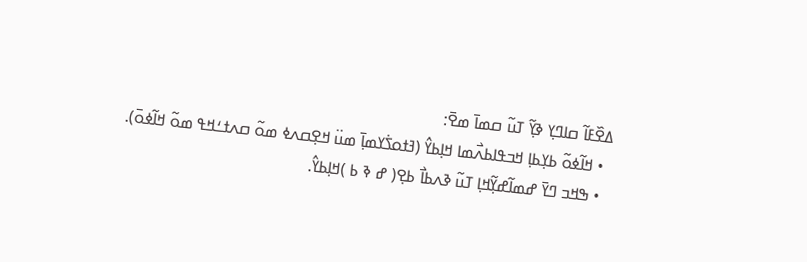ߡߐ߰ߓߊ߬ ߛߊߣߌ߲ ߢߌ߲߬ ߠߎ߬ ߛߘߊ߫ ߘߐ߫:
  • ߞߊ߬ߦߋ߬ ߕߌ߲ߕߊ߲ ߞߏߟߊߕߍ߯ߘߊ ߞߊ߲ߕߌ߮ (ߔߙߋߖ߭ߌߘߊ߲߫ ߘߎ߳ ߞߐ߲ߛߍߦ ߘߋ߬ ߛߍߙߑߞߟ ߘߋ߬ ߞߊ߬ߦߋ߫).
  • ߒߞߏ ߣߌ߫ ߝߘߊ߬ߝߌ߲߬ߞߊ߲ ߠߎ߬ ߢߍߕߊ߯ ߕߐ߲( ߝ ߢ ߕ )ߞߊ߲ߕߌ߮.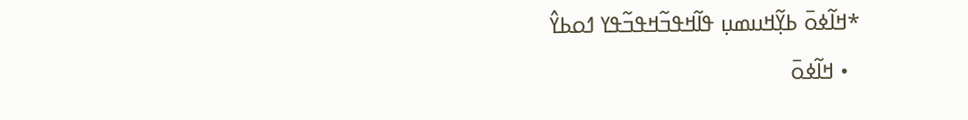*ߞߊ߬ߦߋ߫ ߕߌ߲߬ߞߎߘߎ߲ ߟߊ߬ߞߟߏ߬ߞߟߏ߬ߟߌ ߗߋߕߌ߮
  • ߞߊ߬ߦߋ߫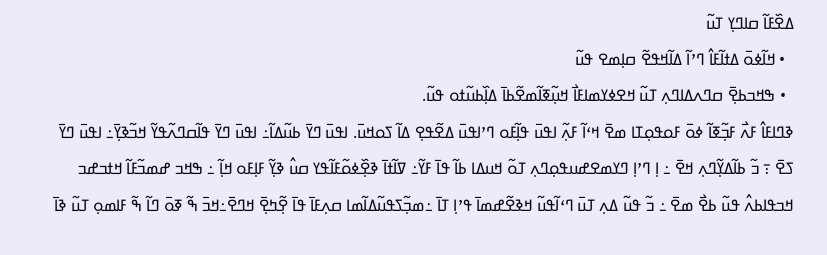ߡߐ߰ߓߊ߬ ߛߊߣߌ߲ ߠߎ߬
  • ߞߊ߬ߦߋ߫ ߡߙߊ߬ߓߊ߮ ߣߴߊ߬ ߡߊ߬ߞߟߐ߬ ߛߊ߲ߘߐ ߟߎ߬
  • ߒߞߏߕߐ߲߫ ߛߣߍߡߊߣߍ߲ ߠߎ߬ ߞߐߦߌߘߊߓߊ߯ ߞߎ߲߬ߧߊ߬ߘߐ߬ߕߊ߫ ߡߊ߲߰ߕߎ߬ߙߋ ߟߎ߬.
ߢߣߊߓߊ߮ ߓߍ߯ ߓߏ߲߬ߧߊ߬ ߦߋ߫ ߓߋߟߋ߲ߠߊ ߘߐ߫ ߞߵߊ߬ ߓߍ߲߬ ߊߟߎ߫ ߟߊ߲߬ߓߋ ߣߴߊߟߎ߫ ߡߐ߬ߟߐ߲ ߡߊ߬ ߖߋߞߎ߫. ߊߟߎ߫ ߣߌ߫ ߕߎ߬ߡߊ߬߸ ߊߟߎ߫ ߣߌ߫ ߟߊ߬ߛߣߍ߬ߟߌ߬ ߞߏ߬ߢߌ߲߫߸ ߊߟߎ߫ ߣߌ߫ ߖߐ߫ ߹ ߏ߬ ߕߊ߬ߡߌ߲߬ߣߍ߲ ߞߐ߫ ߸ ߊ߲ ߣߴߊ߲ ߣߌߘߐߝߎߟߋ߲ߣߍ߲ ߠߋ߬ ߞߎߡߊ ߕߊ߬ ߟߊ߫ ߓߌ߬߸ ߜߊ߬ߙߊ߫ ߢߐ߲߰ߦߋ߬ߓߊ߬ߟߌ ߛߎ߮ ߢߌ߲߬ ߓߊ߲ߓߋ ߞߊ߲߬ ߸ ߒߞߏ ߝߘߏ߬ߓߊ߬ ߞߙߏߝߏ ߞߏߟߊߕߍ߮ ߟߎ߬ ߕߐ߯ ߘߐ߫ ߸ ߏ߬ ߟߎ߬ ߡߍ߲ ߠߎ߫ ߣߵߊ߬ߟߎ߬ ߞߢߐ߬ߝߘߊ߫ ߟߴߊ߲ ߠߊ߫ ߸ߘߏ߲߬ߖߟߎ߬ߡߊ߬ߘߊ ߛߍ߲ߓߊ߫ ߟߊ߫ ߐ߲߬ߤߐ߲߫ ߞߣߐ߫߸ߞߏ߫ ߒ߬ ߧߋ߫ ߣߊ߬ ߒ߬ ߓߊߘߋ߲ ߠߎ߬ ߢߊ߫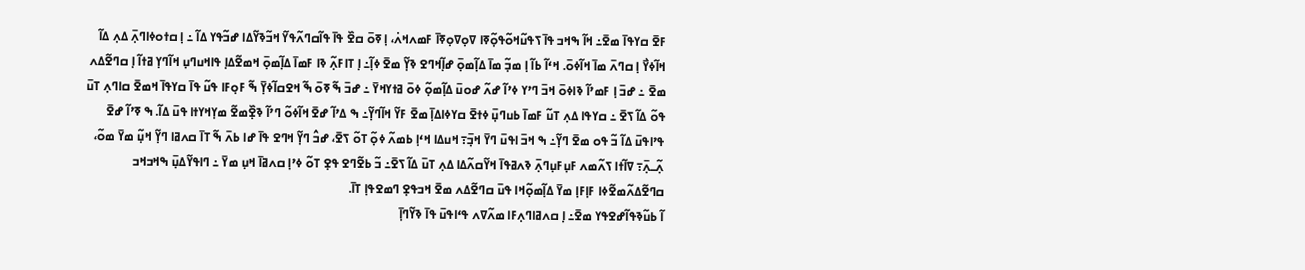ߓߐ߫ ߛߌߟߊ߫ ߘߐ߫߸ ߞߊ߬ ߒߞߏ ߟߊ߫ ߖߟߎ߬ߞߋ߬ߟߋ߲߬ߧߊ ߜߋ߲ߜߋ߲ߧߊ߫ ߓߘߍߞߍ߭، ߊ߲ ߧߋ߫ ߛߐ߰ ߟߊ߫ ߟߊ߬ߛߣߍ߬ߟߌ߬ ߞߏ߬ߢߌ߬ߡߊ ߝߏ߬ߟߌ ߡߊ߬ ߸ ߊ߲ ߛߙߋߦߊߣߍ߲߫ ߡߍ߲ ߡߊ߬ ߞߊ߬ߦߌ߯ ߊ߲ ߛߣߍ߫ ߘߊ߫ ߞߊ߬ߦߋ߫. ߞߵߊ߬ ߕߊ߬ ߊ߲ ߘߏ߲߬ ߘߊ߫ ߡߊ߲߬ߘߋ߲߫ ߝߊ߲߬ߞߣߐ ߢߌ߲߬ ߘߐ߫ ߦߊ߲߬߸ ߊ߲ ߠߊߓߍ߲߬ ߢߊ ߓߘߊ߫ ߡߊ߲߬ߘߋ߲߫ ߞߘߐ߬ߡߊ߲ ߟߊߞߎߣߎ߲ ߞߊ߬ߣߌ߲ ߥߙߊ߬ ߊ߲ ߛߣߐ߬ߡߍ ߘߐ߫ ߸ ߝߏ߫ ߊ߲ ߓߘߴߊ߬ ߢߊߦߋ߫ ߞߏ߫ ߣߴߌ ߦߴߊ߬ ߝߍ߬ ߝߋߎ߫ ߡߊ߲߬ߘߋ߲߬ ߦߋ߫ ߥߙߌߞߌ߫ ߸ ߝߏ߫ ߒ߬ ߧߋ߫ ߒ߬ ߞߐߛߊ߬ߦߌ߲߫ ߒ߬ ߓߋ߲ߓߊ ߟߎ߬ ߟߊ߫ ߛߌߟߊ߫ ߞߘߐ߫ ߛߊߣߍ߲ ߠߎ߫ ߟߋ߬ ߡߊ߬ ߖߐ߫ ߸ ߛߌߟߊ ߡߍ߲ ߠߎ߬ ߓߘߊ߫ ߕߎߣߎ߲߫ ߦߙߐ߫ ߛߌߦߊߡߊ߲߫ ߘߐ߫ ߓߌ߬ ߞߊ߬ߣߌ߲߬߸ ߒ ߡߴߊ߬ ߝߐ߫ ߞߊ߬ߦߋ߬ ߣߴߊ߬ ߢߐ߲߰ߘߐ߬ ߘߌ߲ߞߌߙߊ ߟߎ߫ ߡߊ߬. ߒ ߧߴߊ߬ ߝߐ߫ ߟߴߊߟߎ߫ ߡߊ߬ ߏ߬ ߟߋ ߘߐ߫ ߣߌ߲߬߸ ߒ ߞߏ߫ ߊߟߎ߫ ߣߌ߫ ߞߏ߲߫߹ ߞߎߡߊ ߞߵߊ߲ ߕߘߍ߬ ߦߋ߲߬ ߠߋ߬ ߖߐ߫، ߝߏ߮ ߣߌ߲߬ ߞߣߐ ߟߊ߫ ߝߊ ߕߍ߫ ߒ߬ ߠߊ߫ ߛߍߥߊ ߣߌ߲߬ ߞߎ߲߬ ߘߌ߫ ߘߋ߬، ߍ߲߬ߺߍ߲߫߹ ߜߊ߬ߙߊ ߖߍ߬ߘߍ ߓߎ߲ߓߎ߲ߣߍ߲߫ ߢߍߥߟߊ߫ ߞߌ߬ߛߍ߬ߡߊ ߡߍ߲ ߠߎ߫ ߡߊ߬ ߖߐ߫߸ ߏ߬ ߕߐ߬ߣߐ ߟߐ߲ ߠߋ߬ ߦߴߊ߲ ߛߍߥߊ߫ ߞߎ߲ ߘߌ߫ ߸ ߣߊߟߌ߬ߡߎ߲߫ ߒߞߏߞߏ ߛߣߐ߬ߡߍ߬ߘߐ߬ߦߊ ߓߊ߲ߓߊ߲ ߘߌ߫ ߡߊ߲߬ߘߋ߲߬ߞߊ ߟߎ߫ ߛߣߐ߬ߡߍ ߘߐ߫ ߞߏߟߐ߲ ߣߘߐߟߊ߲ ߠߊ߫.
ߊ߬ ߕߎ߬ߢߟߊ߬ߝߐߟߌ ߘߐ߫߸ ߊ߲ ߛߍߥߊߣߍ߲ߓߊ ߘߍ߬ߜߍ ߟߵߊߟߎ߫ ߟߊ߫ ߢߌ߬ߣߊ߲߫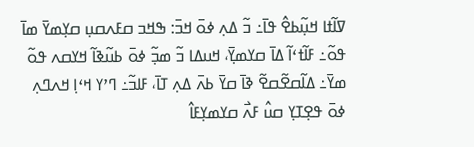ߜߊ߬ߙߊ ߞߎ߲߬ߕߐ߮ ߟߊ߫߸ ߏ߬ ߡߍ߲ ߦߋ߫ ߞߏ߫: ߒߞߏ ߛߓߍߛߎ߲ ߛߌ߲ߘߌ߫ ߘߊ߫ ߟߋ߬߸ ߓߊ߬ߙߵߊ߬ ߡߊ߫ ߛߌߘߌ߲߫، ߞߎߡߊ ߏ߬ ߘߏ߲߬ ߦߋ߫ ߕߎ߬ߢߊ߬ ߞߌߛߍ ߟߋ߬ ߘߌ߫߸ ߡߊ߬ߛߐ߬ߛߐ߬ ߢߊ߫ ߛߌ߫ ߕߍ߫ ߡߍ߲ ߠߊ߫، ߓߊߏ߬߸ ߣߴߌ ߞߵߊ߲ ߞߍߣߍ߲ ߦߋ߫ ߟߐ߲ߠߌ߲ ߛߎ߮ ߓߍ߯ ߛߌߘߌ߲ߓߊ߮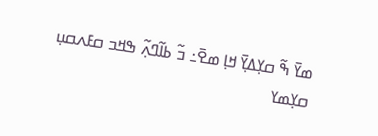ߘߌ߫ ߒ߬ ߛߌ߲ߡߌ߲߫ ߞߊ߲ ߘߐ߫߸ ߏ߬ ߕߊ߬ߣߍ߲߬ ߒߞߏ ߛߓߍߛߎ߲ ߛߌ߲ߘߌ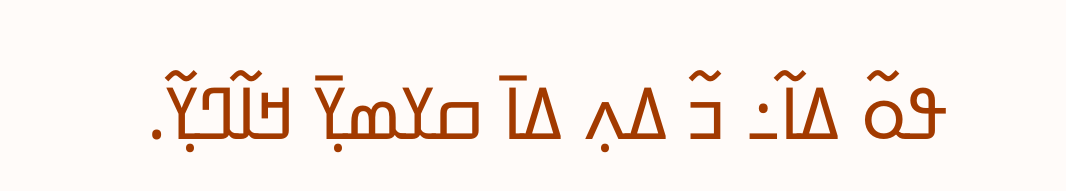ߟߋ߬ ߡߊ߬߸ ߏ߬ ߡߍ߲ ߡߊ߫ ߛߌߘߌ߲߫ ߞߊ߬ߣߌ߲߬.